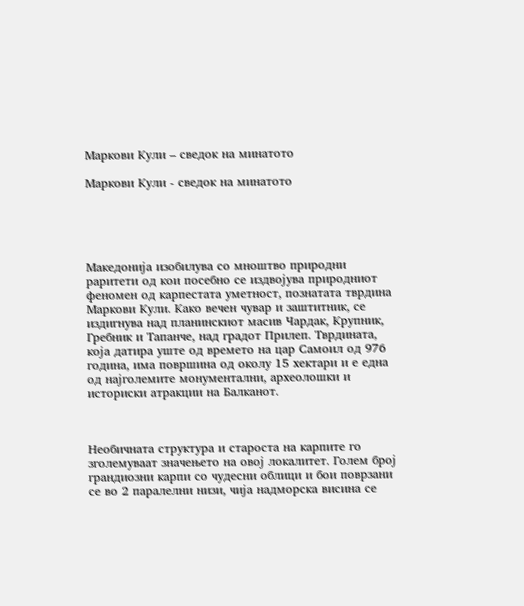Маркови Кули – сведок на минатото

Маркови Кули - сведок на минатото





Македонија изобилува со мноштво природни раритети од кои посебно се издвојува природниот феномен од карпестата уметност, познатата тврдина Маркови Кули. Како вечен чувар и заштитник, се издигнува над планинскиот масив Чардак, Крупник, Гребник и Тапанче, над градот Прилеп. Тврдината, која датира уште од времето на цар Самоил од 976 година, има површина од околу 15 хектари и е една од најголемите монументални, археолошки и историски атракции на Балканот.



Необичната структура и староста на карпите го зголемуваат значењето на овој локалитет. Голем број грандиозни карпи со чудесни облици и бои поврзани се во 2 паралелни низи, чија надморска висина се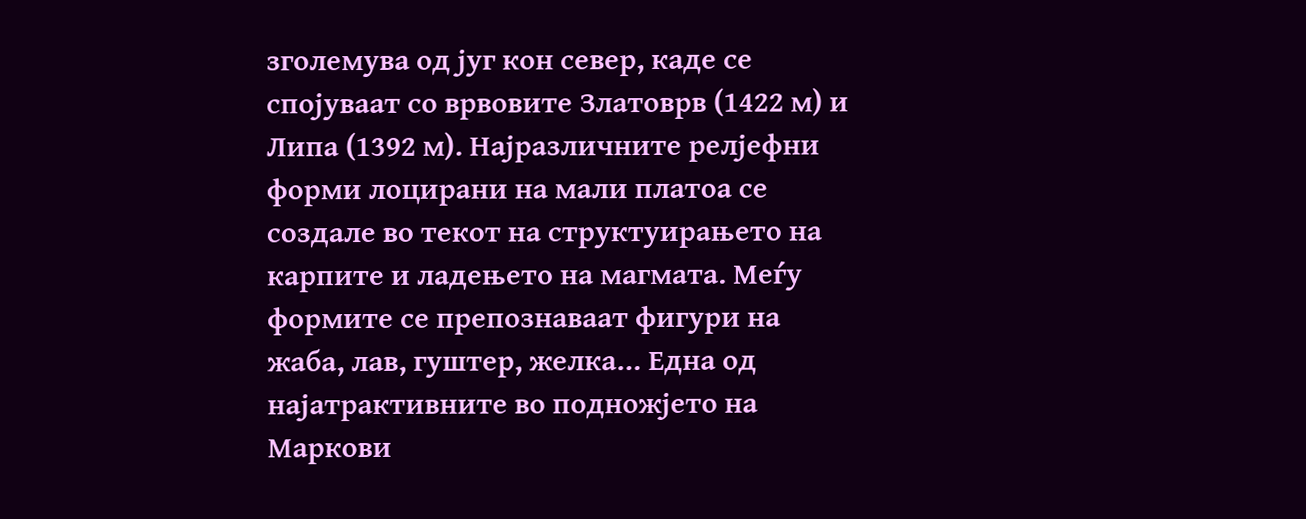зголемува од југ кон север, каде се спојуваат со врвовите Златоврв (1422 м) и Липа (1392 м). Најразличните релјефни форми лоцирани на мали платоа се создале во текот на структуирањето на карпите и ладењето на магмата. Меѓу формите се препознаваат фигури на жаба, лав, гуштер, желка… Една од најатрактивните во подножјето на Маркови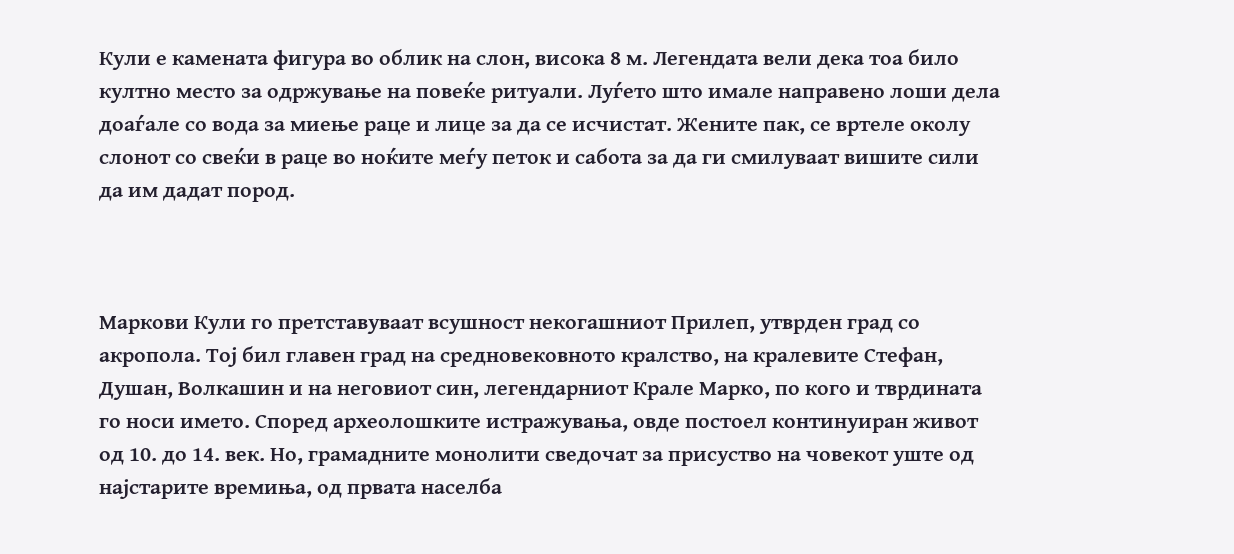Кули е камената фигура во облик на слон, висока 8 м. Легендата вели дека тоа било култно место за одржување на повеќе ритуали. Луѓето што имале направено лоши дела доаѓале со вода за миење раце и лице за да се исчистат. Жените пак, се вртеле околу слонот со свеќи в раце во ноќите меѓу петок и сабота за да ги смилуваат вишите сили да им дадат пород.



Маркови Кули го претставуваат всушност некогашниот Прилеп, утврден град со акропола. Тој бил главен град на средновековното кралство, на кралевите Стефан, Душан, Волкашин и на неговиот син, легендарниот Крале Марко, по кого и тврдината го носи името. Според археолошките истражувања, овде постоел континуиран живот од 10. до 14. век. Но, грамадните монолити сведочат за присуство на човекот уште од најстарите времиња, од првата населба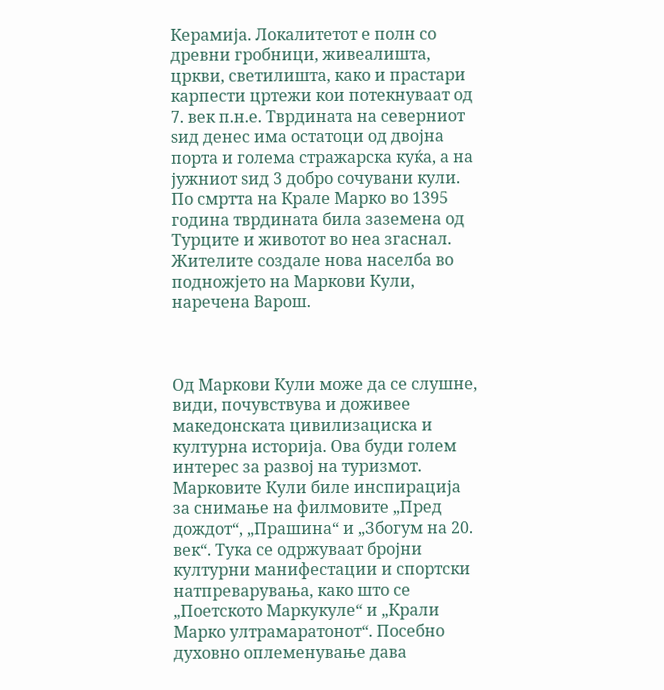Керамија. Локалитетот е полн со древни гробници, живеалишта, цркви, светилишта, како и прастари карпести цртежи кои потекнуваат од 7. век п.н.е. Тврдината на северниот ѕид денес има остатоци од двојна порта и голема стражарска куќа, а на јужниот ѕид 3 добро сочувани кули. По смртта на Крале Марко во 1395 година тврдината била заземена од Турците и животот во неа згаснал. Жителите создале нова населба во подножјето на Маркови Кули, наречена Варош.



Од Маркови Кули може да се слушне, види, почувствува и доживее македонската цивилизациска и културна историја. Ова буди голем интерес за развој на туризмот. Марковите Кули биле инспирација за снимање на филмовите „Пред дождот“, „Прашина“ и „Збогум на 20. век“. Тука се одржуваат бројни културни манифестации и спортски натпреварувања, како што се „Поетското Маркукуле“ и „Крали Марко ултрамаратонот“. Посебно духовно оплеменување дава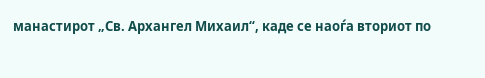манастирот „Св. Архангел Михаил“, каде се наоѓа вториот по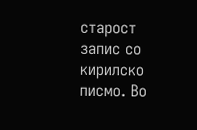старост запис со кирилско писмо. Во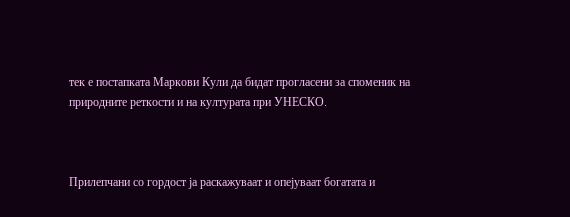тек е постапката Маркови Кули да бидат прогласени за споменик на природните реткости и на културата при УНЕСКО.



Прилепчани со гордост ја раскажуваат и опејуваат богатата и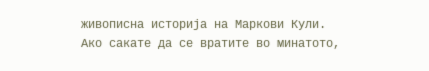живописна историја на Маркови Кули. Ако сакате да се вратите во минатото,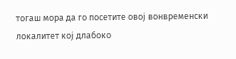тогаш мора да го посетите овој вонвременски локалитет кој длабоко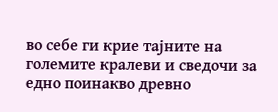во себе ги крие тајните на големите кралеви и сведочи за едно поинакво древно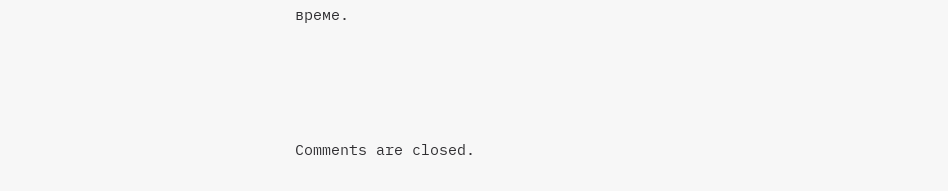време.





Comments are closed.